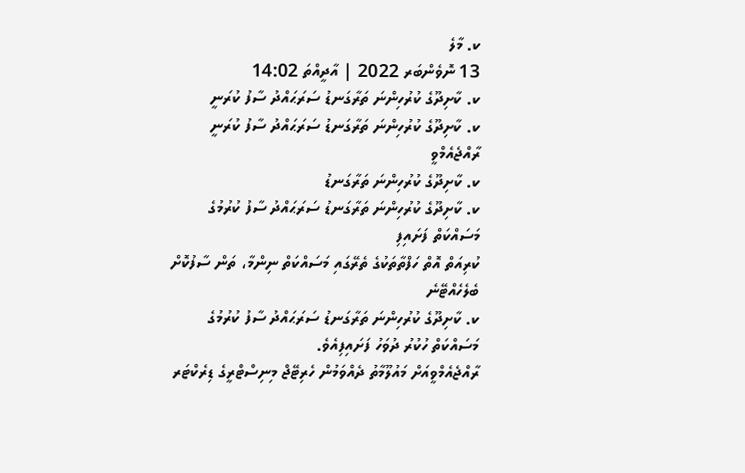ކ. މާލެ
13 ނޮވެންބަރ 2022 | އާދީއްތަ 14:02
ކ. ކާށިދޫގެ ކުރުހިންނަ ތަރާގަނޑު ސަރަޙައްދު ސާފު ކުރަނީ
ކ. ކާށިދޫގެ ކުރުހިންނަ ތަރާގަނޑު ސަރަޙައްދު ސާފު ކުރަނީ
ރާއްޖެއެމްވީ
ކ. ކާށިދޫގެ ކުރުހިންނަ ތަރާގަނޑު
ކ. ކާށިދޫގެ ކުރުހިންނަ ތަރާގަނޑު ސަރަޙައްދު ސާފު ކުރުމުގެ މަސައްކަތް ފަށައިފި
ކުރިއަތް އޮތް ހަފްތާތަކުގެ ތެރޭގައި މަސައްކަތް ނިންމާ، ތަން ސާފުކޮށް ބެލެހެއްޓޭނެ
ކ. ކާށިދޫގެ ކުރުހިންނަ ތަރާގަނޑު ސަރަޙައްދު ސާފު ކުރުމުގެ މަސައްކަތް ހުކުރު ދުވަހު ފަށައިފިއެވެ.
ރާއްޖެއެމްވީއަށް މައުލޫމާތު ދެއްވަމުން ހެރިޓޭޖް މިނިސްޓްރީގެ ޑިރެކްޓަރ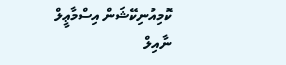ކޮމިއުނިކޭޝަން އިސްމާޢީލް ނާއިލް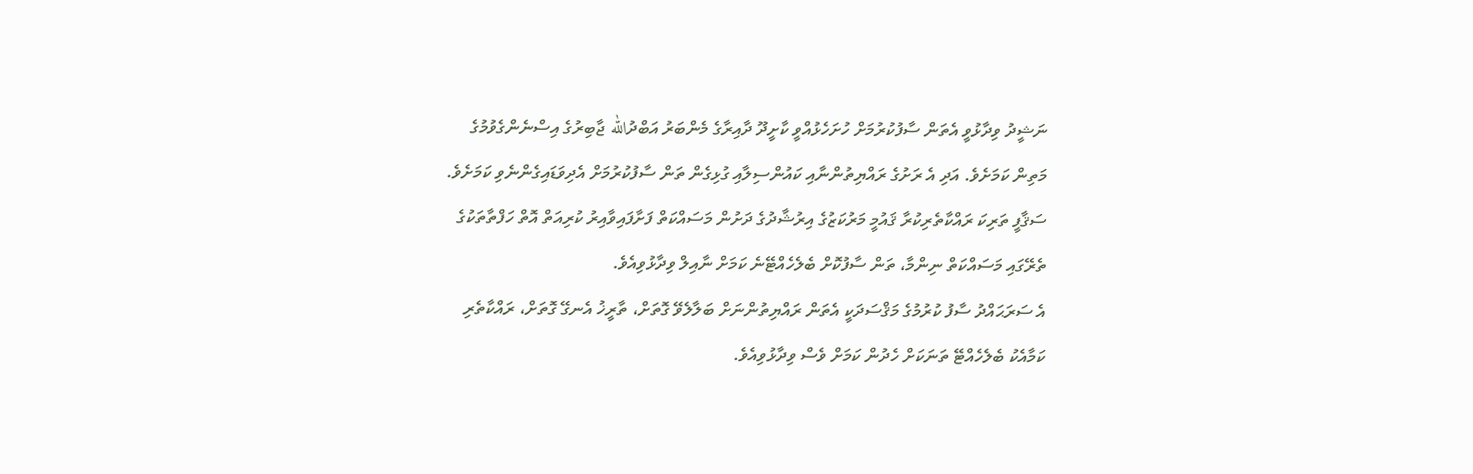ނަޝީދު ވިދާޅުވީ އެތަން ސާފުކުރުމަށް ހުށަހެޅުއްވީ ކާށީދޫ ދާއިރާގެ މެންބަރު އަބްދުالله ޖާބިރުގެ އިސްނެންގެވުމުގެ މަތިން ކަމަށެވެ. އަދި އެ ރަށުގެ ރައްޔިތުންނާއި ކައުންސިލާއި ގުޅިގެން ތަން ސާފުކުރުމަށް އެދިވަޑައިގެންނެވި ކަމަށެވެ.
ސަޤާފީ ތަރިކަ ރައްކާތެރިކުރާ ޤައުމީ މަރުކަޒުގެ އިރުޝާދުގެ ދަށުން މަސައްކަތް ފަށާފައިވާއިރު ކުރިއަތް އޮތް ހަފްތާތަކުގެ ތެރޭގައި މަސައްކަތް ނިންމާ، ތަން ސާފުކޮށް ބެލެހެއްޓޭނެ ކަމަށް ނާއިލް ވިދާޅުވިއެވެ.
އެ ސަރަޙައްދު ސާފު ކުރުމުގެ މަޤްސަދަކީ އެތަން ރައްޔިތުންނަށް ބަލާލެވޭ ގޮތަށް، ތާރީޚު އެނގޭ ގޮތަށް، ރައްކާތެރި ކަމާއެކު ބެލެހެއްޓޭ ތަނަކަށް ހެދުން ކަމަށް ވެސް ވިދާޅުވިއެވެ.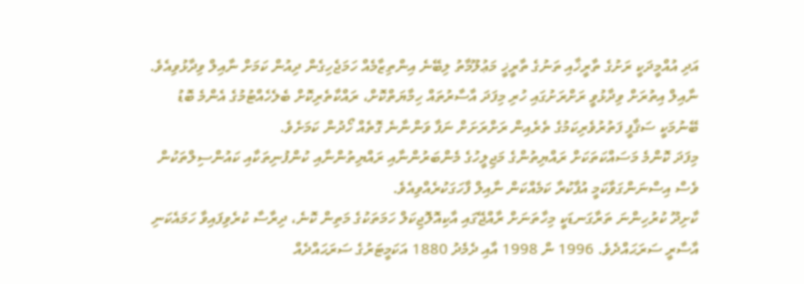އަދި އުއްމީދަކީ ރަށުގެ ތާރީޚާއި ތަނުގެ ތާރީޚީ މަޢުލޫމާތު ލިބޭނެ އިންތިޒާމެއް ހަމަޖެހިގެން ދިއުން ކަމަށް ނާއިލް ވިދާޅުވިއެވެ.
ނާއިލް އިތުރަށް ވިދާޅުވީ ރަށްރަށުގައި ހުރި މިފަދަ އާސާރުތައް ހިމާޔަތްކޮށް، ރައްކާތެރިކޮށް ބެލެހެއްޓުމުގެ އެންމެ ބޮޑު ބޭނުމަކީ ސަޤާފީ ފަތުރުވެރިކަމުގެ ތެރެއިން ރަށްރަށަށް ނަފާ ވަންނާނެ ގޮތެއް ހޯދުން ކަމަށެވެ.
މިފަދަ ކޮންމެ މަސައްކަތަކަށް ރައްޔިތުންގެ މަޖިލީހުގެ މެންބަރުންނާއި ރައްޔިތުންނާއި ކުންފުނިތަކާއި ކައުންސިލްތަކުން ވެސް އިސްނަންގަވާކަމީ އުފާކުރާ ކަމެއްކަން ނާއިލް ފާހަގަކުރެއްވިއެވެ.
ކާށިދޫ ކުރުހިންނަ ތަރާގަނޑަކީ މިހާތަނަށް ރާއްޖޭގައި އާކިއޮލޮޖިކަލް ހަމަތަކުގެ މަތިން ކޮނެ، ދިރާސާ ކުރެވިފައިވާ ހަމައެކަނި އާސާރީ ސަރަޙައްދެވެ. 1996 ން 1998 އާއި ދެމެދު 1880 އަކަމީޓަރުގެ ސަރަޙައްދެއް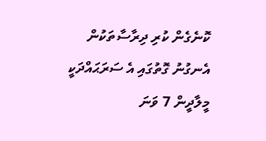ކޮނެގެން ކުރި ދިރާސާތަކުން އެނގުނު ގޮތުގައި އެ ސަރަޙައްދަކީ މީލާދީން 7 ވަނަ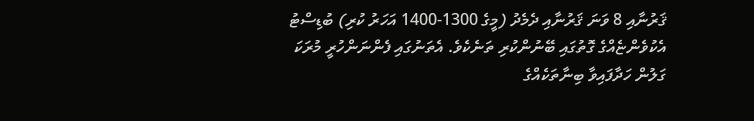ޤަރުނާއި 8 ވަނަ ޤަރުނާއި ދެމެދު (މީގެ 1300-1400 އަހަރު ކުރި) ބުޑިސްޓު އެކުވެންޏެއްގެ ގޮތުގައި ބޭނުންކުރި ތަނެކެވެ. އެތަނުގައި ފެންނަންހުރީ މުރަކަ ގަލުން ހަދާފައިވާ ބިނާތަކެއްގެ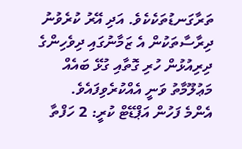ތަރާގަނޑުތަކެކެވެ. އަދި އޭރު ކުރެވުނު ދިރާސާތަކުން އެ ޒަމާނުގައި ދިވެހިންގެ ދިރިއުޅުން ހުރި ގޮތާއި ގުޅޭ ބައެއް މަޢުލޫމާތު ވަނީ އެއްކުރެވިފައެވެ.
އެންމެ ފަހުން އަޕްޑޭޓް ކުރީ: 2 ހަފްތާ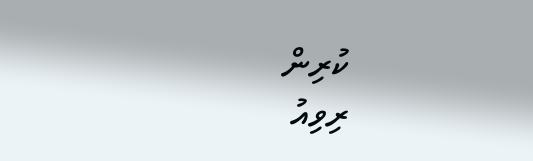ކުރިން
ރިވިއު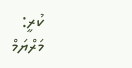ކުރީ: މަރްޔަމް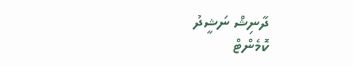ދާނިޝް ނަޝީދު
ކޮމެންޓް